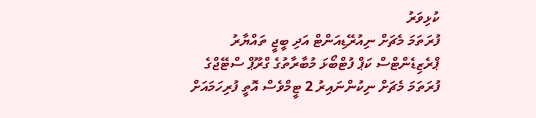ކުޅިވަރު
ފުރަތަމަ މެޗަށް ނިއުރޭޑިއަންޓް އަދި ބީޖީ ތައްޔާރު
ޕްރެޒިޑެންޓްސް ކަޕް ފުޓްބޯޅަ މުބާރާތުގެ ގްރޫޕް ސްޓޭޖްގެ ފުރަތަމަ މެޗަށް ނިކުންނައިރު 2 ޓީމްވެސް އޮތީ ފުރިހަމައަށް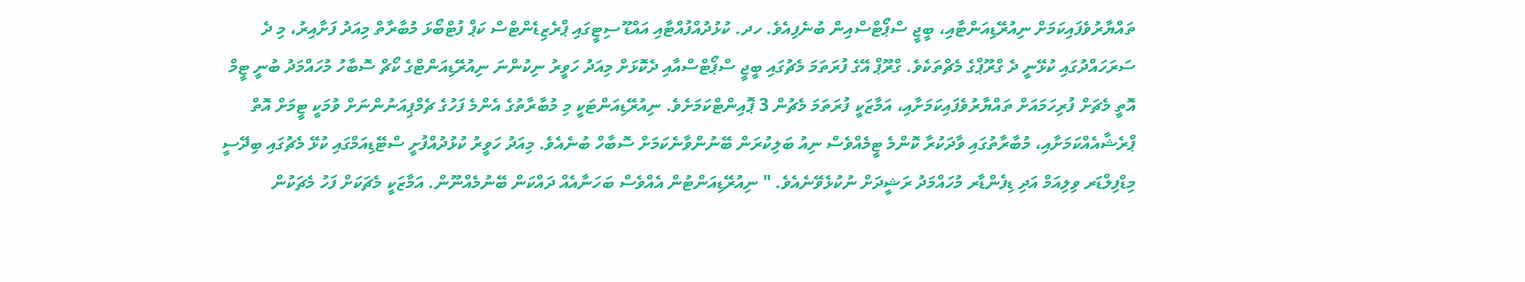ތައްޔާރުވެފައިކަމަށް ނިއުރޭޑިއަންޓާއި، ބީޖީ ސްޕޯޓްސްއިން ބުނެފިއެވެ. ހދ. ކުޅުދުއްފުއްޓާއި އައްޑޫ ސިޓީގައި ޕްރެޒިޑެންޓްސް ކަޕް ފުޓްބޯޅަ މުބާރާތް މިއަދު ފަށާއިރު، މި ދެ ސަރަހައްދުގައި ކުޅޭނީ ދެ ގްރޫޕްގެ މެޗްތަކެވެ. ގްރޫޕް އޭގެ ފުރަތަމަ މެޗުގައި ބީޖީ ސްޕޯޓްސްއާއި ދެކޮޅަށް މިއަދު ހަވީރު ނިކުންނަ ނިއުރޭޑިއަންޓްގެ ކޯޗް ސޮބާހު މުހައްމަދު ބުނީ ޓީމް އޮތީ މެޗަށް ފުރިހަމައަށް ތައްޔާރުވެފައިކަމަށާއި، އަމާޒަކީ ފުރަތަމަ މެޗުން 3 ޕޮއިންޓްކަމަށެވެ. ނިއުރޭޑިއަންޓަކީ މި މުބާރާތުގެ އެންމެ ފަހުގެ ޗެމްޕިއަނުންނަށް ވުމަކީ ޓީމަށް އޮތް ޕްރެޝާއެއްކަމަށާއި، މުބާރާތުގައި ވާދަކުރާ ކޮންމެ ޓީމެއްވެސް ނިއު ބަލިކުރަން ބޭނުންވާނެކަމަށް ސޮބާހް ބުނެއެވެ. މިއަދު ހަވީރު ކުޅުދުއްފުށީ ސްޓޭޑިއަމްގައި ކުޅޭ މެޗުގައި ބިދޭސީ މިޑްފިލްޑަރ ވިލިއަމް އަދި ޑިފެންޑާރ މުހައްމަދު ރަޝީދަށް ނުކުޅެވޭނެއެވެ. " ނިއުރޭޑިއަންޓުން އެއްވެސް ބަހަނާއެއް ދައްކަން ބޭނުމެއްނޫން. އަމާޒަކީ މެޗަކަށް ފަހު މެޗަކުން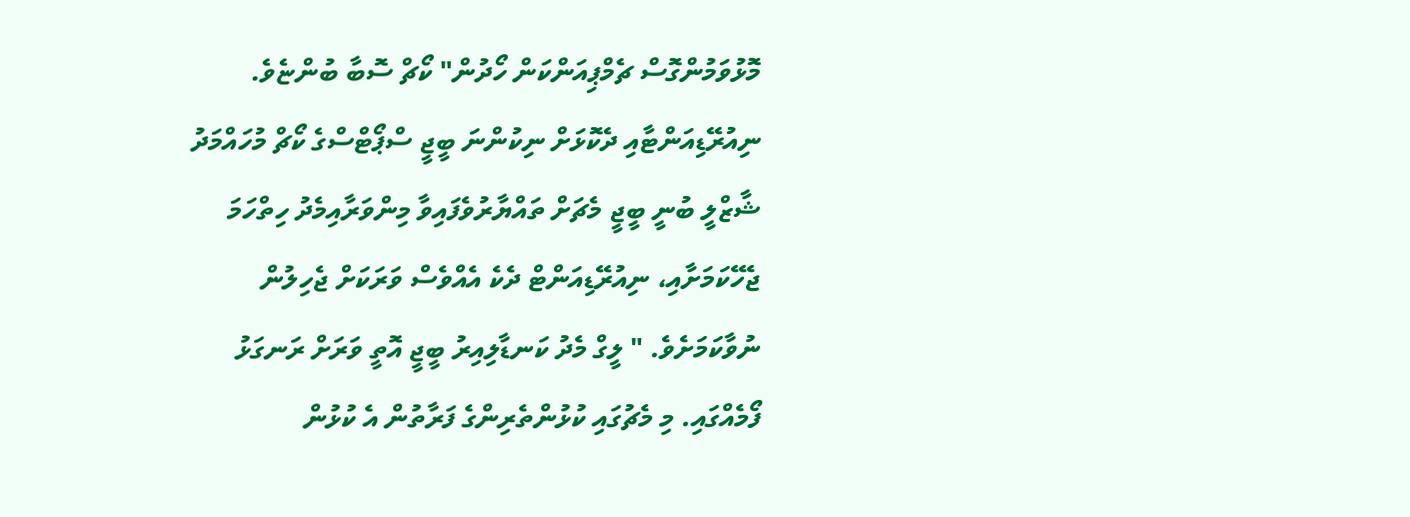މޮޅުވަމުންގޮސް ޗެމްޕިއަންކަން ހޯދުން" ކޯޗް ސޮބާ ބުންޏެވެ.  ނިއުރޭޑިއަންޓާއި ދެކޮޅަށް ނިކުންނަ ބީޖީ ސްޕޯޓްސްގެ ކޯޗް މުހައްމަދު ޝާޒްލީ ބުނީ ބީޖީ މެޗަށް ތައްޔާރުވެފައިވާ މިންވަރާއިމެދު ހިތްހަމަ ޖެހޭކަމަށާއި، ނިއުރޭޑިއަންޓް ދެކެ އެއްވެސް ވަރަކަށް ޖެހިލުން ނުވާކަމަށެވެ. " ލީގް މެދު ކަނޑާލިއިރު ބީޖީ އޮތީ ވަރަށް ރަނގަޅު ފޯމެއްގައި. މި މެޗުގައި ކުޅުންތެރިންގެ ފަރާތުން އެ ކުޅުން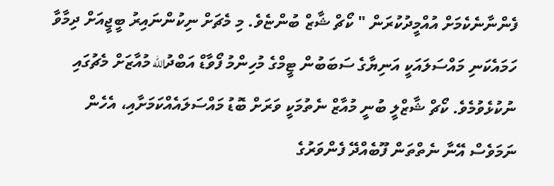ފެންނާނެކެމަށް އުއްމީދުކުރަން " ކޯޗް ޝާޒް ބުންޏެވެ. މި މެޗަށް ނިކުންނައިރު ބީޖީއަށް ދިމާވާ ހަމައެކަނި މައްސަލައަކީ އަނިޔާގެ ސަބަބުން ޓީމްގެ މުހިންމު ފޯވާޑް އަބްދުالله މުއާޒަށް މެޗުގައި ނުކުޅެވުމެވެ. ކޯޗް ޝާޒްލީ ބުނީ މުއާޒް ނެތުމަކީ ވަރަށް ބޮޑު މައްސަލައެއްކަމަށާއި، އެހެން ނަމަވެސް އޭނާ ނެތްތަން ފޫބެއްދޭ ފެންވަރުގެ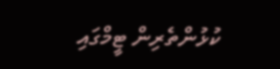ކުޅުންތެރިން ޓީމްގައި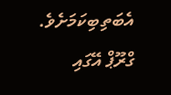އެބަތިބިކަމަށެވެ. ގްރޫޕް އޭގައި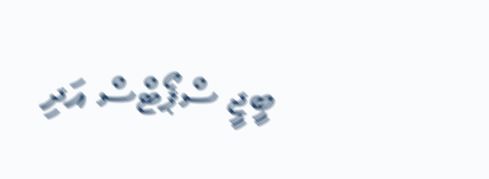ބީޖީ ސްޕޯޓްސް އަދި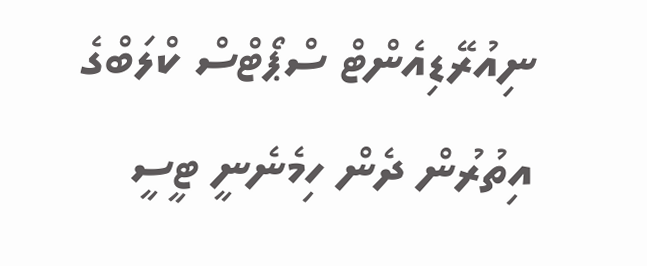ނިއުރޭޑިއެންޓް ސްޕޯޓްސް ކްލަބްގެ އިތުރުން ދެން ހިމެނެނީ ޓީސީ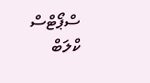ސްޕޯޓްސް ކްލަބް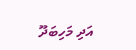އަދި މަހިބަދޫ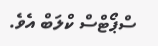ސްޕޯޓްސް ކްލަބް އެވެ.